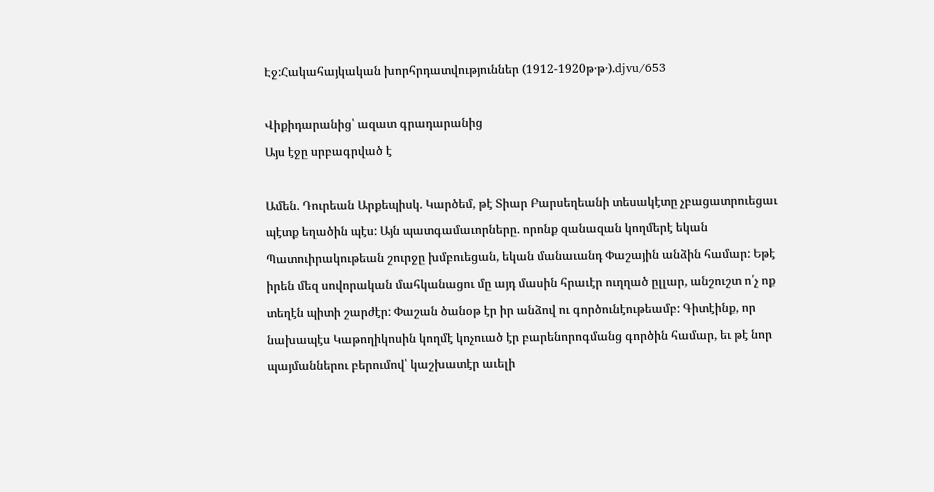Էջ:Հակահայկական խորհրդատվություններ (1912-1920թ․թ․).djvu/653

Վիքիդարանից՝ ազատ գրադարանից
Այս էջը սրբագրված է

Ամեն. Դուրեան Արքեպիսկ. Կարծեմ, թէ Տիար Բարսեղեանի տեսակէտը չբացատրուեցաւ պէտք եղածին պէս: Այն պատգամաւորները. որոնք զանազան կողմերէ եկան Պատուիրակութեան շուրջը խմբուեցան, եկան մանաւանդ Փաշային անձին համար: Եթէ իրեն մեզ սովորական մահկանացու մը այդ մասին հրաւէր ուղղած ըլլար, անշուշտ ո՛չ ոք տեղէն պիտի շարժէր: Փաշան ծանօթ էր իր անձով ու գործունէութեամբ: Գիտէինք, որ նախապէս Կաթողիկոսին կողմէ կոչուած էր բարենորոգմանց գործին համար, եւ թէ նոր պայմաններու բերումով՝ կաշխատէր աւելի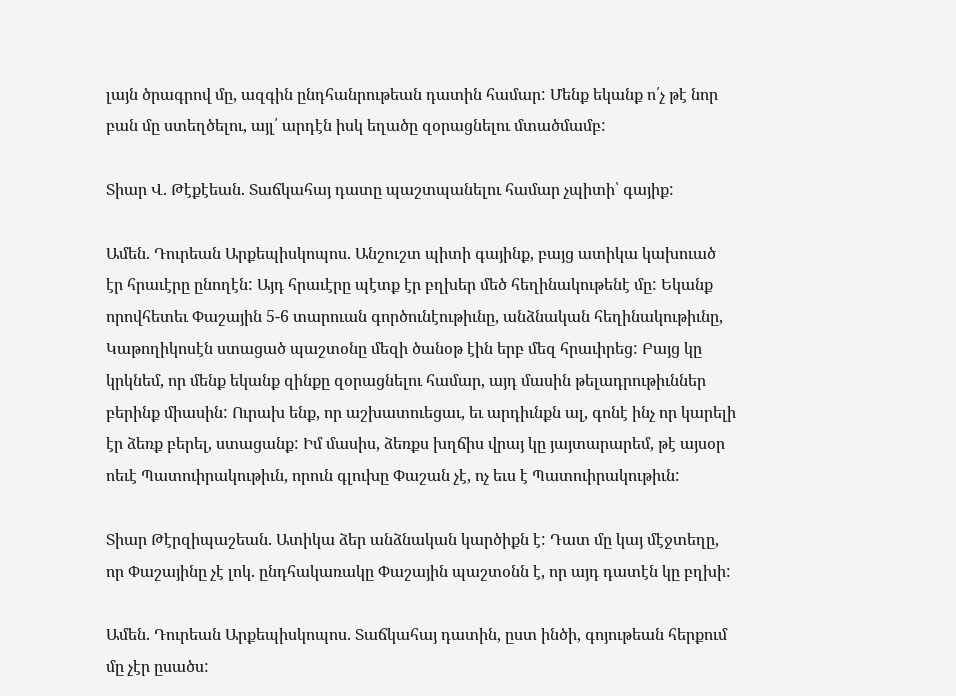լայն ծրագրով մը, ազգին ընդհանրութեան դատին համար: Մենք եկանք ո՛չ թէ նոր բան մը ստեղծելու, այլ՛ արդէն իսկ եղածը զօրացնելու մտածմամբ:

Տիար Վ. Թէքէեան. Տաճկահայ դատը պաշտպանելու համար չպիտի՝ գայիք:

Ամեն. Դուրեան Արքեպիսկոպոս. Անշուշտ պիտի գայինք, բայց ատիկա կախուած էր հրաւէրը ընողէն: Այդ հրաւէրը պէտք էր բղխեր մեծ հեղինակութենէ մը: Եկանք որովհետեւ Փաշային 5-6 տարուան գործունէութիւնը, անձնական հեղինակութիւնը, Կաթողիկոսէն ստացած պաշտօնը մեզի ծանօթ էին երբ մեզ հրաւիրեց: Բայց կը կրկնեմ, որ մենք եկանք զինքը զօրացնելու համար, այդ մասին թելադրութիւններ բերինք միասին: Ուրախ ենք, որ աշխատուեցաւ, եւ արդիւնքն ալ, գոնէ ինչ որ կարելի էր ձեռք բերել, ստացանք: Իմ մասիս, ձեռքս խղճիս վրայ կը յայտարարեմ, թէ այսօր ոեւէ Պատուիրակութիւն, որուն գլուխը Փաշան չէ, ոչ եւս է Պատուիրակութիւն:

Տիար Թէրզիպաշեան. Ատիկա ձեր անձնական կարծիքն է: Դատ մը կայ մէջտեղը, որ Փաշայինը չէ լոկ. ընդհակառակը Փաշային պաշտօնն է, որ այդ դատէն կը բղխի:

Ամեն. Դուրեան Արքեպիսկոպոս. Տաճկահայ դատին, ըստ ինծի, գոյութեան հերքում մը չէր ըսածս: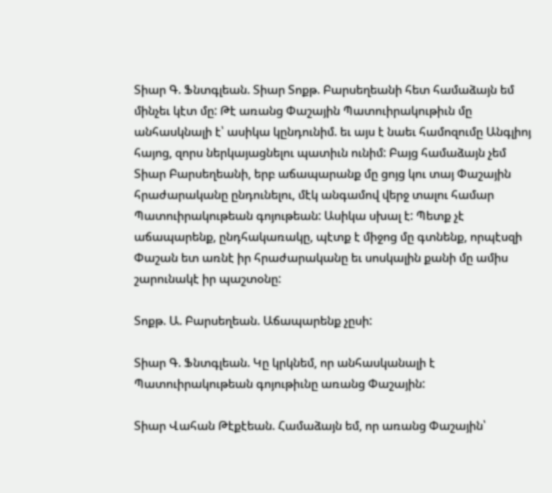Տիար Գ. Ֆնտգլեան. Տիար Տոքթ. Բարսեղեանի հետ համաձայն եմ մինչեւ կէտ մը: Թէ առանց Փաշային Պատուիրակութիւն մը անհասկնալի է՝ ասիկա կընդունիմ. եւ այս է նաեւ համոզումը Անգլիոյ հայոց, զորս ներկայացնելու պատիւն ունիմ: Բայց համաձայն չեմ Տիար Բարսեղեանի, երբ աճապարանք մը ցոյց կու տայ Փաշային հրաժարականը ընդունելու, մէկ անգամով վերջ տալու համար Պատուիրակութեան գոյութեան: Ասիկա սխալ է: Պետք չէ աճապարենք, ընդհակառակը, պէտք է միջոց մը գտնենք, որպէսզի Փաշան ետ առնէ իր հրաժարականը եւ սոսկալին քանի մը ամիս շարունակէ իր պաշտօնը:

Տոքթ. Ա. Բարսեղեան. Աճապարենք չըսի:

Տիար Գ. Ֆնտգլեան. Կը կրկնեմ, որ անհասկանալի է Պատուիրակութեան գոյութիւնը առանց Փաշային:

Տիար Վահան Թէքէեան. Համաձայն եմ, որ առանց Փաշային՝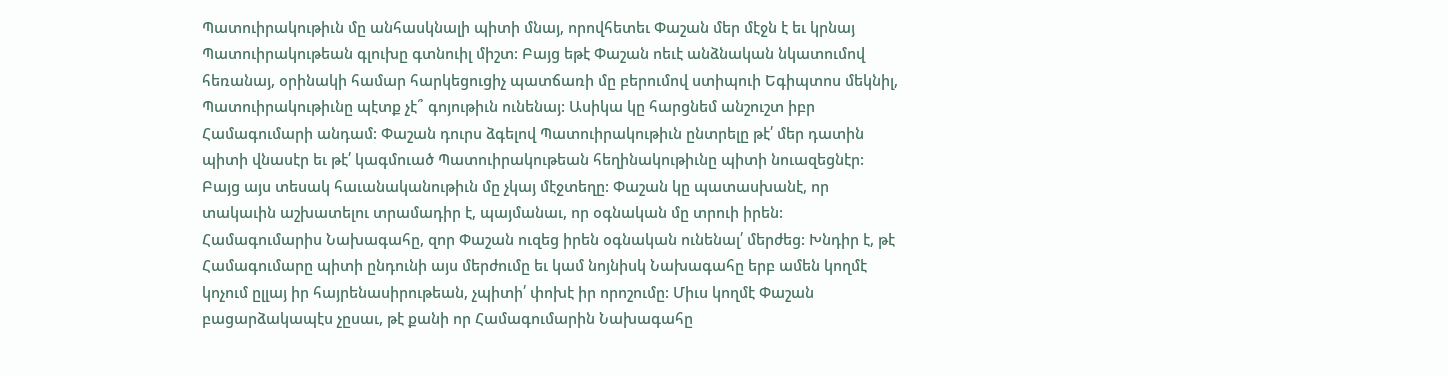Պատուիրակութիւն մը անհասկնալի պիտի մնայ, որովհետեւ Փաշան մեր մէջն է եւ կրնայ Պատուիրակութեան գլուխը գտնուիլ միշտ: Բայց եթէ Փաշան ոեւէ անձնական նկատումով հեռանայ, օրինակի համար հարկեցուցիչ պատճառի մը բերումով ստիպուի Եգիպտոս մեկնիլ, Պատուիրակութիւնը պէտք չէ՞ գոյութիւն ունենայ: Ասիկա կը հարցնեմ անշուշտ իբր Համագումարի անդամ: Փաշան դուրս ձգելով Պատուիրակութիւն ընտրելը թէ՛ մեր դատին պիտի վնասէր եւ թէ՛ կագմուած Պատուիրակութեան հեղինակութիւնը պիտի նուազեցնէր: Բայց այս տեսակ հաւանականութիւն մը չկայ մէջտեղը: Փաշան կը պատասխանէ, որ տակաւին աշխատելու տրամադիր է, պայմանաւ, որ օգնական մը տրուի իրեն: Համագումարիս Նախագահը, զոր Փաշան ուզեց իրեն օգնական ունենալ՛ մերժեց: Խնդիր է, թէ Համագումարը պիտի ընդունի այս մերժումը եւ կամ նոյնիսկ Նախագահը երբ ամեն կողմէ կոչում ըլլայ իր հայրենասիրութեան, չպիտի՛ փոխէ իր որոշումը: Միւս կողմէ Փաշան բացարձակապէս չըսաւ, թէ քանի որ Համագումարին Նախագահը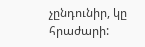չընդունիր, կը հրաժարի: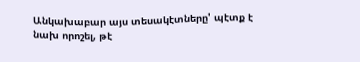Անկախաբար այս տեսակէտները' պէտք է նախ որոշել, թէ